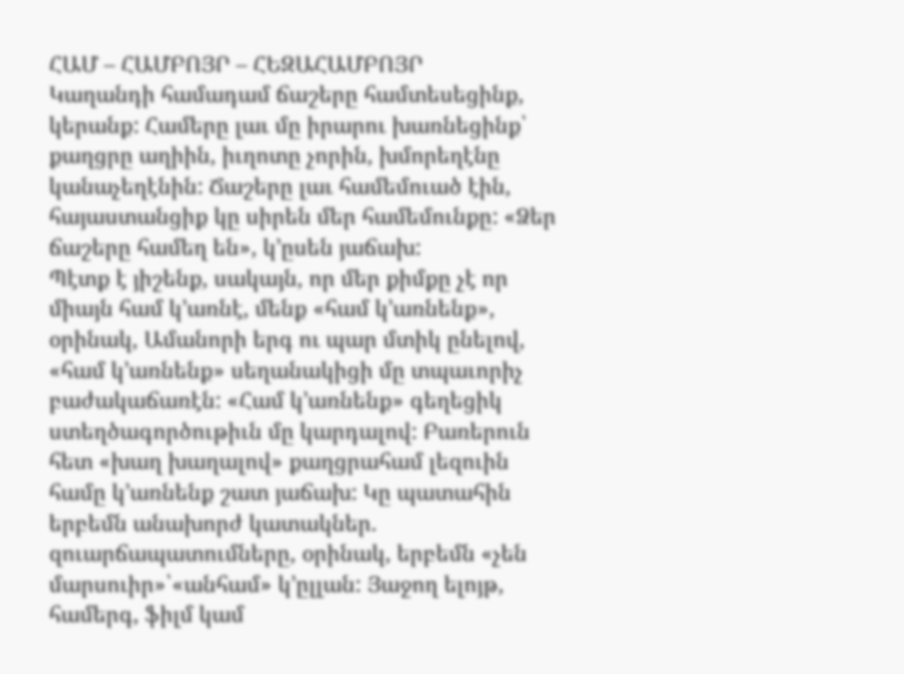ՀԱՄ – ՀԱՄԲՈՅՐ – ՀԵԶԱՀԱՄԲՈՅՐ
Կաղանդի համադամ ճաշերը համտեսեցինք, կերանք: Համերը լաւ մը իրարու խառնեցինք՝ քաղցրը աղիին, իւղոտը չորին, խմորեղէնը կանաչեղէնին: Ճաշերը լաւ համեմուած էին, հայաստանցիք կը սիրեն մեր համեմունքը: «Ձեր ճաշերը համեղ են», կ’ըսեն յաճախ:
Պէտք է յիշենք, սակայն, որ մեր քիմքը չէ որ միայն համ կ’առնէ, մենք «համ կ’առնենք», օրինակ, Ամանորի երգ ու պար մտիկ ընելով, «համ կ’առնենք» սեղանակիցի մը տպաւորիչ բաժակաճառէն: «Համ կ’առնենք» գեղեցիկ ստեղծագործութիւն մը կարդալով: Բառերուն հետ «խաղ խաղալով» քաղցրահամ լեզուին համը կ’առնենք շատ յաճախ: Կը պատահին երբեմն անախորժ կատակներ. զուարճապատումները, օրինակ, երբեմն «չեն մարսուիր»՝«անհամ» կ’ըլլան: Յաջող ելոյթ, համերգ, ֆիլմ կամ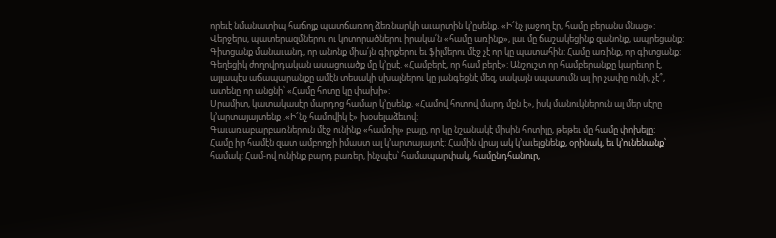որեւէ նմանատիպ հաճոյք պատճառող ձեռնարկի աւարտին կ’ըսենք. «Ի՜նչ յաջող էր, համը բերանս մնաց»:
Վերջերս, պատերազմներու ու կոտորածներու իրակա՛ն «համը առինք», լաւ մը ճաշակեցինք զանոնք, ապրեցանք: Գիտցանք մանաւանդ, որ անոնք միա՛յն գիրքերու եւ ֆիլմերու մէջ չէ որ կը պատահին: Համը առինք, որ գիտցանք:
Գեղեցիկ ժողովրդական ասացուածք մը կ’ըսէ. «Համբերէ, որ համ բերէ»: Անշուշտ որ համբերանքը կարեւոր է, այլապէս աճապարանքը ամէն տեսակի սխալներու կը յանգեցնէ մեզ, սակայն սպասումն ալ իր չափը ունի, չէ՞, ատենը որ անցնի՝ «Համը հոտը կը փախի»:
Սրամիտ, կատակասէր մարդոց համար կ’ըսենք. «Համով հոտով մարդ մըն է», իսկ մանուկներուն ալ մեր սէրը կ’արտայայտենք .«Ի՜նչ համովիկ է» խօսելաձեւով:
Գաւառաբարբառներուն մէջ ունինք «համռիլ» բայը, որ կը նշանակէ միսին հոտիլը, թեթեւ մը համը փոխելը:
Համը իր համէն զատ ամբողջի իմաստ ալ կ’արտայայտէ: Համին վրայ ակ կ’աւելցնենք, օրինակ, եւ կ’ունենանք՝ համակ: Համ-ով ունինք բարդ բառեր, ինչպէս՝ համապարփակ, համընդհանուր,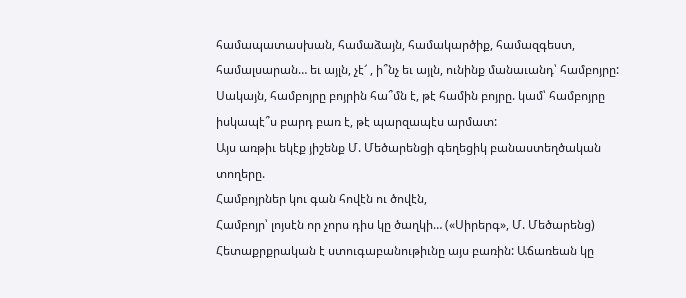համապատասխան, համաձայն, համակարծիք, համազգեստ, համալսարան… եւ այլն, չէ՜ , ի՞նչ եւ այլն, ունինք մանաւանդ՝ համբոյրը: Սակայն, համբոյրը բոյրին հա՞մն է, թէ համին բոյրը. կամ՝ համբոյրը իսկապէ՞ս բարդ բառ է, թէ պարզապէս արմատ:
Այս առթիւ եկէք յիշենք Մ. Մեծարենցի գեղեցիկ բանաստեղծական տողերը.
Համբոյրներ կու գան հովէն ու ծովէն,
Համբոյր՝ լոյսէն որ չորս դիս կը ծաղկի… («Սիրերգ», Մ. Մեծարենց)
Հետաքրքրական է ստուգաբանութիւնը այս բառին: Աճառեան կը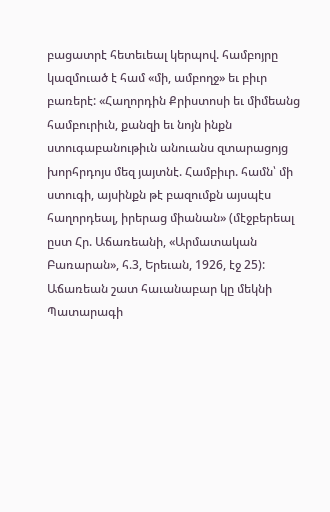բացատրէ հետեւեալ կերպով. համբոյրը կազմուած է համ «մի, ամբողջ» եւ բիւր բառերէ: «Հաղորդին Քրիստոսի եւ միմեանց համբուրիւն, քանզի եւ նոյն ինքն ստուգաբանութիւն անուանս զտարացոյց խորհրդոյս մեզ յայտնէ. Համբիւր. համն՝ մի ստուգի, այսինքն թէ բազումքն այսպէս հաղորդեալ, իրերաց միանան» (մէջբերեալ ըստ Հր. Աճառեանի, «Արմատական Բառարան», հ.3, Երեւան, 1926, էջ 25):
Աճառեան շատ հաւանաբար կը մեկնի Պատարագի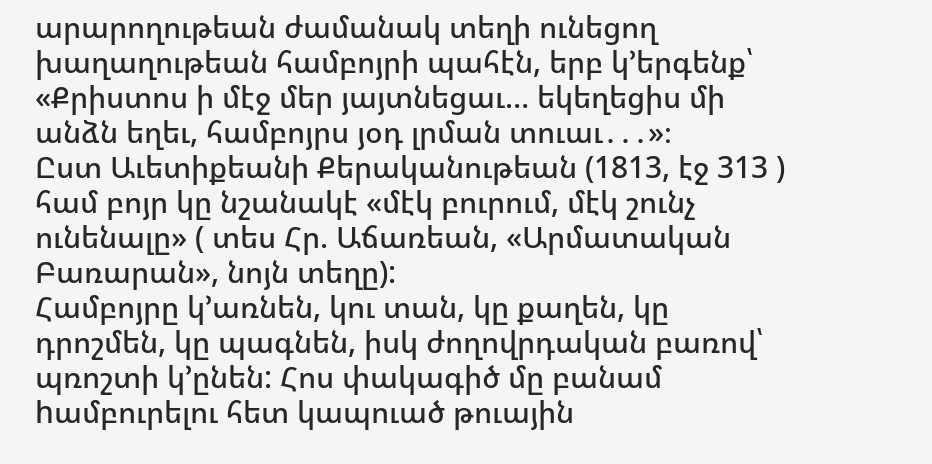արարողութեան ժամանակ տեղի ունեցող խաղաղութեան համբոյրի պահէն, երբ կ’երգենք՝ «Քրիստոս ի մէջ մեր յայտնեցաւ… եկեղեցիս մի անձն եղեւ, համբոյրս յօդ լրման տուաւ․․․»։
Ըստ Աւետիքեանի Քերականութեան (1813, էջ 313 ) համ բոյր կը նշանակէ «մէկ բուրում, մէկ շունչ ունենալը» ( տես Հր. Աճառեան, «Արմատական Բառարան», նոյն տեղը):
Համբոյրը կ’առնեն, կու տան, կը քաղեն, կը դրոշմեն, կը պագնեն, իսկ ժողովրդական բառով՝ պռոշտի կ’ընեն: Հոս փակագիծ մը բանամ hամբուրելու հետ կապուած թուային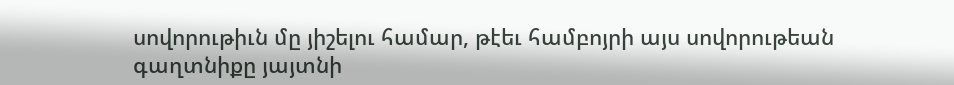սովորութիւն մը յիշելու համար, թէեւ համբոյրի այս սովորութեան գաղտնիքը յայտնի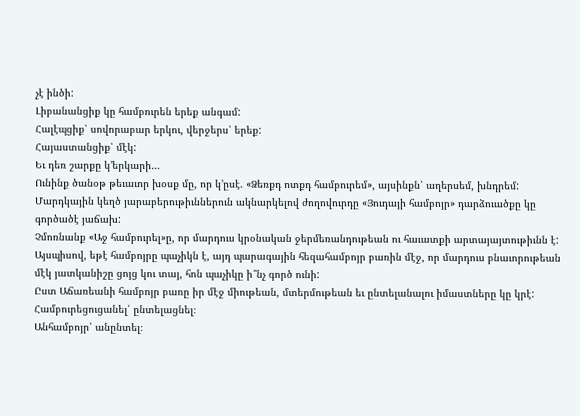չէ ինծի:
Լիբանանցիք կը համբուրեն երեք անգամ:
Հալէպցիք՝ սովորաբար երկու, վերջերս՝ երեք:
Հայաստանցիք՝ մէկ:
Եւ դեռ շարքը կ’երկարի…
Ունինք ծանօթ թեւաւոր խօսք մը, որ կ’ըսէ. «Ձեռքդ ոտքդ համբուրեմ», այսինքն՝ աղերսեմ, խնդրեմ: Մարդկային կեղծ յարաբերութիւններուն ակնարկելով ժողովուրդը «Յուդայի համբոյր» դարձուածքը կը գործածէ յաճախ:
Չմոռնանք «Աջ համբուրել»ը, որ մարդուս կրօնական ջերմեռանդութեան ու հաւատքի արտայայտութիւնն է:
Այսպիսով, եթէ համբոյրը պաչիկն է, այդ պարագային հեզահամբոյր բառին մէջ, որ մարդուս բնաւորութեան մէկ յատկանիշը ցոյց կու տայ, հոն պաչիկը ի՞նչ գործ ունի:
Ըստ Աճառեանի համբոյր բառը իր մէջ միութեան, մտերմութեան եւ ընտելանալու իմաստները կը կրէ:
Համբուրեցուցանել՝ ընտելացնել։
Անհամբոյր՝ անընտել։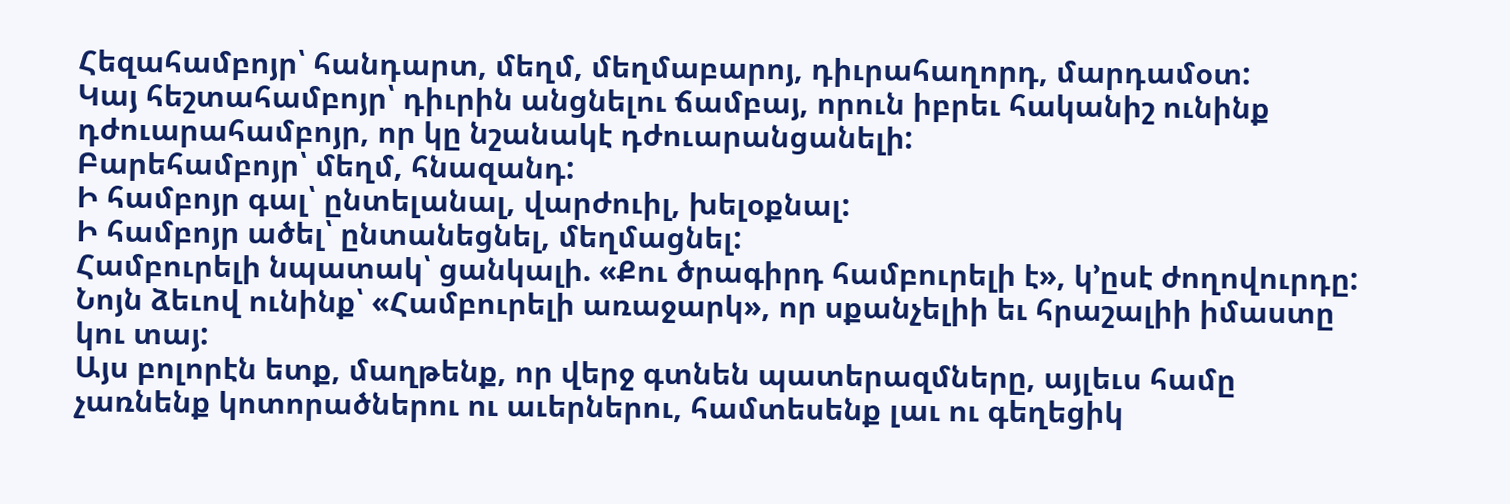Հեզահամբոյր՝ հանդարտ, մեղմ, մեղմաբարոյ, դիւրահաղորդ, մարդամօտ:
Կայ հեշտահամբոյր՝ դիւրին անցնելու ճամբայ, որուն իբրեւ հականիշ ունինք դժուարահամբոյր, որ կը նշանակէ դժուարանցանելի:
Բարեհամբոյր՝ մեղմ, հնազանդ:
Ի համբոյր գալ՝ ընտելանալ, վարժուիլ, խելօքնալ:
Ի համբոյր ածել՝ ընտանեցնել, մեղմացնել:
Համբուրելի նպատակ՝ ցանկալի. «Քու ծրագիրդ համբուրելի է», կ’ըսէ ժողովուրդը: Նոյն ձեւով ունինք՝ «Համբուրելի առաջարկ», որ սքանչելիի եւ հրաշալիի իմաստը կու տայ:
Այս բոլորէն ետք, մաղթենք, որ վերջ գտնեն պատերազմները, այլեւս համը չառնենք կոտորածներու ու աւերներու, համտեսենք լաւ ու գեղեցիկ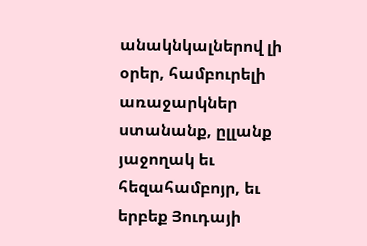անակնկալներով լի օրեր, համբուրելի առաջարկներ ստանանք, ըլլանք յաջողակ եւ հեզահամբոյր, եւ երբեք Յուդայի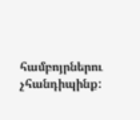համբոյրներու չհանդիպինք: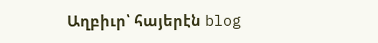Աղբիւր՝ հայերէն blog